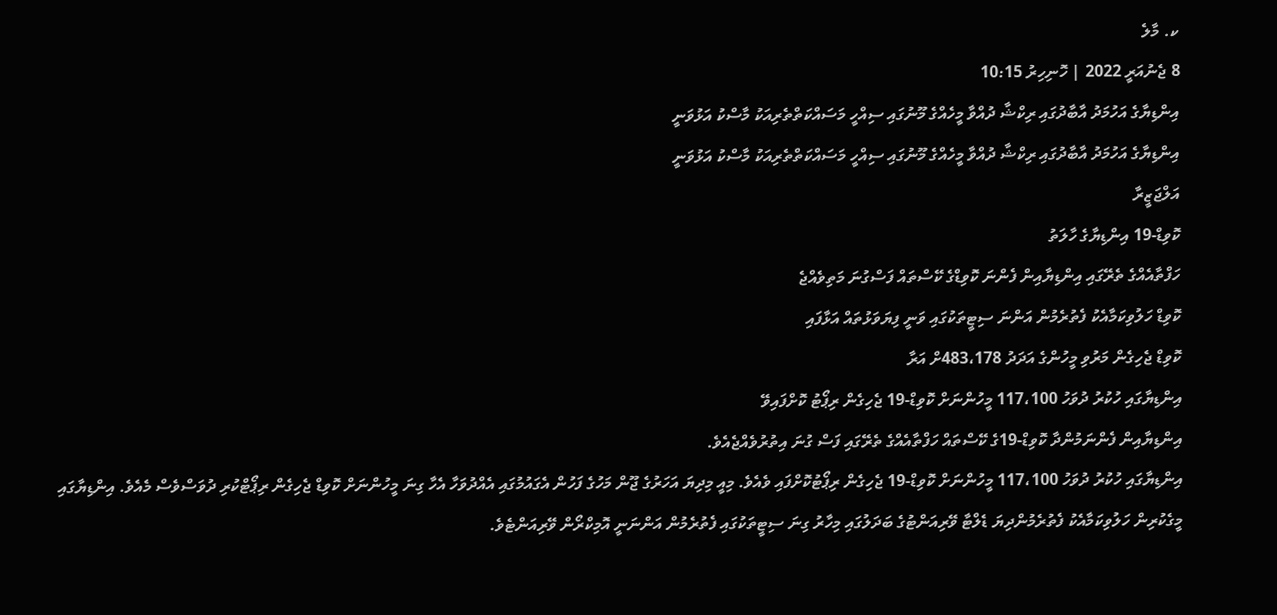ކ. މާލެ
8 ޖެނުއަރީ 2022 | ހޮނިހިރު 10:15
އިންޑިޔާގެ އަހުމަދު އާބާދުގައި ރިކްޝާ ދުއްވާ މީހެއްގެ މޫނުގައި ސިއްހީ މަސައްކަތްތެރިއަކު މާސްކު އަޅުވަނީ
އިންޑިޔާގެ އަހުމަދު އާބާދުގައި ރިކްޝާ ދުއްވާ މީހެއްގެ މޫނުގައި ސިއްހީ މަސައްކަތްތެރިއަކު މާސްކު އަޅުވަނީ
އަލްޖަޒީރާ
ކޮވިޑް-19 އިންޑިޔާގެ ހާލަތު
ހަފްތާއެއްގެ ތެރޭގައި އިންޑިޔާއިން ފެންނަ ކޮވިޑްގެ ކޭސްތައް ފަސްގުނަ މަތިވެއްޖެ
ކޮވިޑް ހަލުވިކަމާއެކު ފެތުރެމުން އަންނަ ސިޓީތަކުގައި ވަނީ ފިޔަވަޅުތައް އަޅާފައި
ކޮވިޑް ޖެހިގެން މަރުވި މީހުންގެ އަދަދު 483،178ށް އަރާ
އިންޑިޔާގައި ހުކުރު ދުވަހު 117،100 މީހުންނަށް ކޮވިޑް-19 ޖެހިގެން ރިޕޯޓު ކޮށްފައިވޭ
އިންޑިޔާއިން ފެންނަމުންދާ ކޮވިޑް-19ގެ ކޭސްތައް ހަފްތާއެއްގެ ތެރޭގައި ފަސް ގުނަ އިތުރުވެއްޖެއެވެ.
އިންޑިޔާގައި ހުކުރު ދުވަހު 117،100 މީހުންނަށް ކޮވިޑް-19 ޖެހިގެން ރިޕޯޓުކޮށްފައި ވެއެވެ. މިއީ މިދިޔަ އަހަރުގެ ޖޫން މަހުގެ ފަހުން އެގައުމުގައި އެއްދުވަހާ އެހާ ގިނަ މީހުންނަށް ކޮވިޑް ޖެހިގެން ރިޕޯޓްކުރި ދުވަސްވެސް މެއެވެ. އިންޑިޔާގައި މީގެކުރިން ހަލުވިކަމާއެކު ފެތުރެމުންދިޔަ ޑެލްޓާ ވޭރިއަންޓުގެ ބަދަލުގައި މިހާރު ގިނަ ސިޓީތަކުގައި ފެތުރެމުން އަންނަނީ އޮމިކްރޯން ވޭރިއަންޓެވެ.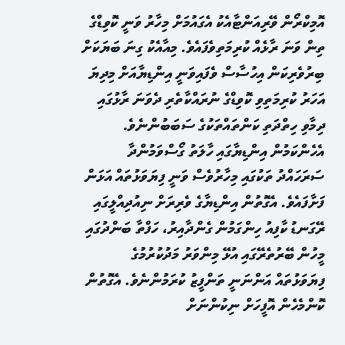އޮމިކްރޯން ވޭރިއަންޓާއެކު އެގައުމަށް މިހާރު ވަނީ ކޮވިޑްގެ ތިން ވަނަ ރާޅެއް ކުރިމަތިވެފައެވެ. މިއާއެކު ގިނަ ބަޔަކަށް ބިރުވެރިކަން އިހުސާސް ވެފައިވަނީ އިންޑިޔާއަށް މިދިޔަ އަހަރު ކުރިމަތިވި ކޮވިޑްގެ ނުރައްކާތެރި ދެވަނަ ރާޅުގައި ދިމާވި ހިތްދަތި ކަންތައްތަކުގެ ސަބަބުންނެވެ.
އެހެންކަމުން އިންޑިޔާގައި ހާލަތު ގޯސްވަމުންދާ ސަރަހައްދު ތަކުގައި މިހާރުވެސް ވަނީ ފިޔަވަޅުތައް އަޅަން ފަށާފައެވެ. އެގޮތުން އިންޑިޔާގެ ވެރިރަށް ނިއުދިއްލީގައި ރޭގަނޑު ކާފިއު ހިންގަމުން ގެންދާއިރު، ހަފްތާ ބަންދުގައި މީހުން ބޭރުތެރޭގައި އުޅޭ މިންވަރު މަދުކުރުމުގެ ފިޔަވަޅުތައް އަންނަނީ ތަންފީޒު ކުރަމުންނެވެ. އެގޮތުން ކޮންމެހެން އޮފީހަށް ނިކުންނަށް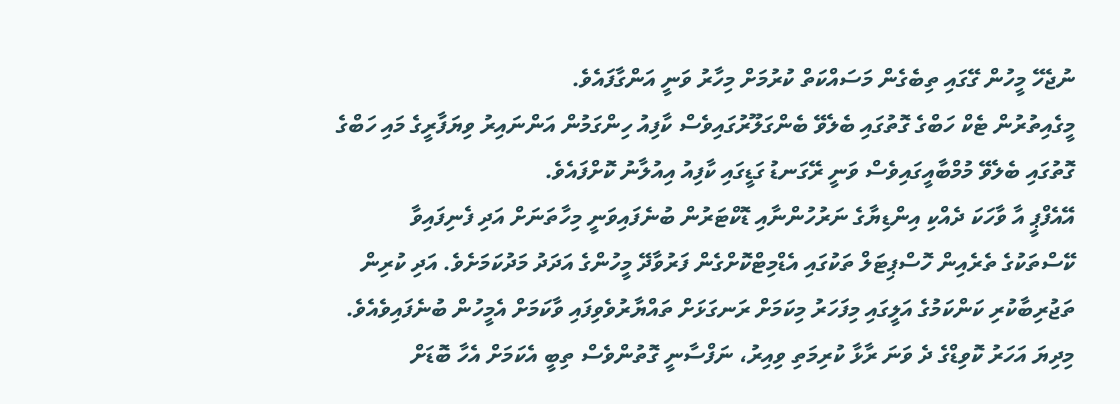ނުޖެހޭ މީހުން ގޭގައި ތިބެގެން މަސައްކަތް ކުރުމަށް މިހާރު ވަނީ އަންގާފައެވެ.
މީގެއިތުރުން ޓެކް ހަބްގެ ގޮތުގައި ބެލެވޭ ބެންގަލޫރުގައިވެސް ކާފިއު ހިންގަމުން އަންނައިރު ވިޔަފާރީގެ މައި ހަބްގެ ގޮތުގައި ބެލެވޭ މުމްބާއީގައިވެސް ވަނީ ރޭގަނޑު ގަޑީގައި ކާފިއު އިއުލާނު ކޮށްފައެވެ.
އޭއެފްޕީ އާ ވާހަކަ ދެއްކި އިންޑިޔާގެ ނަރުހުންނާއި ޑޮކްޓަރުން ބުނެފައިވަނީ މިހާތަނަށް އަދި ފެނިފައިވާ ކޭސްތަކުގެ ތެރެއިން ހޮސްޕިޓަލް ތަކުގައި އެޑްމިޓްކޮށްގެން ފަރުވާދޭ މީހުންގެ އަދަދު މަދުކަމަށެވެ. އަދި ކުރިން ތަޖުރިބާކުރި ކަންކަމުގެ އަލީގައި މިފަހަރު މިކަމަށް ރަނގަޅަށް ތައްޔާރުވެވިފައި ވާކަމަށް އެމީހުން ބުނެފައިވެއެވެ. މިދިޔަ އަހަރު ކޮވިޑްގެ ދެ ވަނަ ރާޅާ ކުރިމަތި ވިއިރު، ނަފްސާނީ ގޮތުންވެސް ތިބީ އެކަމަށް އެހާ ބޮޑަށް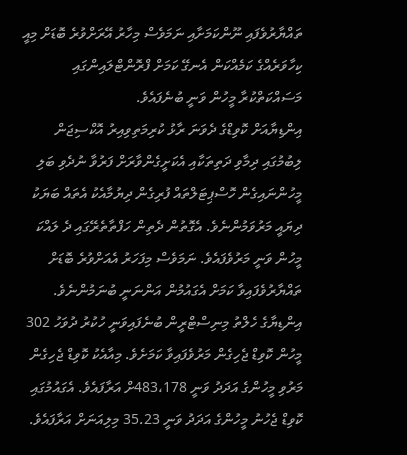ތައްޔާރުވެފައި ނޫންކަމަށާއި ނަމަވެސް މިހާރު އޭރަށްވުރެ ބޮޑަށް މިއީ ކިހާވަރެއްގެ ކަމެއްކަން އެނގޭ ކަމަށް ފްރޮންޓްލައިންގައި މަސައްކަތްކުރާ މީހުން ވަނީ ބުނެފައެވެ.
އިންޑިޔާއަށް ކޮވިޑްގެ ދެވަނަ ރާޅު ކުރިމަތިވިއިރު އޮކްސިޖަން ލިބުމުގައި ދިމާވި ދަތިތަކާއި އެކަށީގެންވާރަށް ފަރުވާ ނުދެވި ބަލި މީހުންނައިގެން ހޮސްޕިޓަލްތައް ފުރިގެން ދިޔުމާއެކު އެތައް ބަޔަކު ދިޔައީ މަރުވަމުންނެވެ. އެގޮތުން ދެތިން ހަފްތާތެރޭގައި ދެ ލައްކަ މީހުން ވަނީ މަރުވެފައެވެ. ނަމަވެސް މިފަހަރު އެއަށްވުރެ ބޮޑަށް ތައްޔާރުވެފައިވާ ކަމަށް އެގައުމުން އަންނަނީ ބުނަމުންނެވެ.
އިންޑިޔާގެ ހެލްތު މިނިސްޓްރީން ބުނެފައިވަނީ ހުކުރު ދުވަހު 302 މީހުން ކޮވިޑް ޖެހިގެން މަރުވެފައިވާ ކަމަށެވެ. މިއާއެކު ކޮވިޑް ޖެހިގެން މަރުވި މީހުންގެ އަދަދު ވަނީ 483،178ށް އަރާފައެވެ. އެގައުމުގައި ކޮވިޑް ޖެހުނު މީހުންގެ އަދަދު ވަނީ 35.23 މިލިއަނަށް އަރާފައެވެ.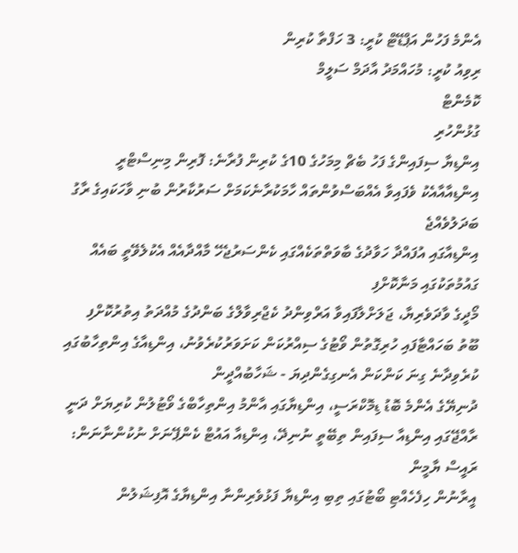އެންމެ ފަހުން އަޕްޑޭޓް ކުރީ: 3 ހަފްތާ ކުރިން
ރިވިއު ކުރީ: މުހައްމަދު އާދަމް ސަލީމް
ކޮމެންޓް
ގުޅުންހުރި
އިންޑިޔާ ސިފައިންގެ ފަހު ބެޗް މިމަހުގެ 10ގެ ކުރިން ފުރާނެ: ފޮރިން މިނިސްޓްރީ
އިންޑިއާއާއެކު ވެފައިވާ އެއްބަސްވުންތައް ހާމަކުރާނެކަމަށް ސަރުކާރުން ބުނި ވާހަކައިގެ ރާގު ބަދަލުވެއްޖެ
އިންޑިއާގައި އުފައްދާ ހަވާދުގެ ބާވަތްތަކެއްގައި ކެންސަރުޖެހޭ މާއްދާއެއް އެކުލެވޭތީ ބައެއް ގައުމުތަކުގައި މަނާކޮށްފި
މޯދީގެ ވާދަވެރިޔާ، ޖަލަށްލާފައިވާ އަރްވިންދު ކެޖްރިވާލްގެ ބަންދުގެ މުއްދަތު އިތުރުކޮށްފި
ބޫތު ބަހައްޓާފައި ހުރިގޮތުން ވޯޓުގެ ސިއްރުކަން ކަށަވަރުކުރެވުނު، އިންޑިއާގެ އިންތިހާބުގައި ކުރެވިދާނެ ގިނަ ކަންކަން އެނގިގެންދިޔަ - ޝަހާބުއްދީން
ދުނިޔޭގެ އެންމެ ބޮޑު ޑިމޮކްރަސީ، އިންޑިޔާގައި އާންމު އިންތިހާބްގެ ވޯޓުލުން ކުރިޔަށް ދަނީ
ރާއްޖޭގައި އިންޑިއާ ސިފައިން ތިބޭތީ ނުނިދޭ، އިންޑިއާ އައުޓް ކެންޕޭނަށް ނުކުންނާނަން: ރައީސް ޔާމީން
އީރާނުން ހިފެހެއްޓި ބޯޓުގައި ތިބި އިންޑިޔާ ފަޅުވެރިންނާ އިންޑިޔާގެ އޮފިޝަލުން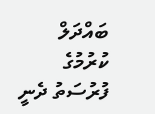ބައްދަލް ކުރުމުގެ ފުރުސަތު ދެނީ